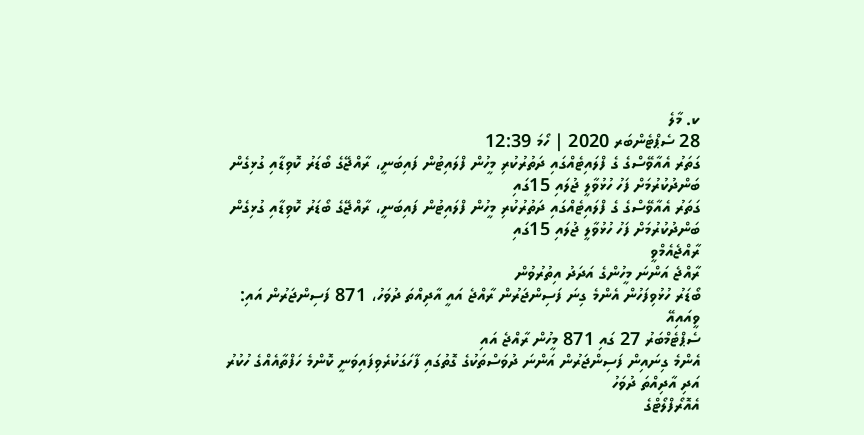ކ. މާލެ
28 ސެޕްޓެންބަރ 2020 | ހޯމަ 12:39
ގަތަރު އެއާވޭސްގެ ގެ ފްލައިޓެއްގައި ދަތުރުކުރި މީހުން ފްލައިޓުން ފައިބަނީ، ރާއްޖޭގެ ބޯޑަރު ކޮވިޑާއި ގުޅިގެން ބަންދުކުރުމަށް ފަހު ހުޅުވާލީ ޖުލައި 15ގައި
ގަތަރު އެއާވޭސްގެ ގެ ފްލައިޓެއްގައި ދަތުރުކުރި މީހުން ފްލައިޓުން ފައިބަނީ، ރާއްޖޭގެ ބޯޑަރު ކޮވިޑާއި ގުޅިގެން ބަންދުކުރުމަށް ފަހު ހުޅުވާލީ ޖުލައި 15ގައި
ރާއްޖެއެމްވީ
ރާއްޖެ އަންނަ މީހުންގެ އަދަދު އިތުރުވުން
ބޯޑަރު ހުޅުވިފަހުން އެންމެ ގިނަ ފަސިންޖަރުން ރާއްޖެ އައީ އާދިއްތަ ދުވަހު، 871 ފަސިންޖަރުން އައި: ވީއައިއޭ
ސެޕްޓެމްބަރު 27 ގައި 871 މީހުން ރާއްޖެ އައި
އެންމެ ގިނައިން ފަސިންޖަރުން އަންނަ ދުވަސްތަކުގެ ގޮތުގައި ފާހަގަކުރެވިފައިވަނީ ކޮންމެ ހަފްތާއެއްގެ ހުކުރު އަދި އާދިއްތަ ދުވަހު
އެއޮރޯފްލޯޓްގެ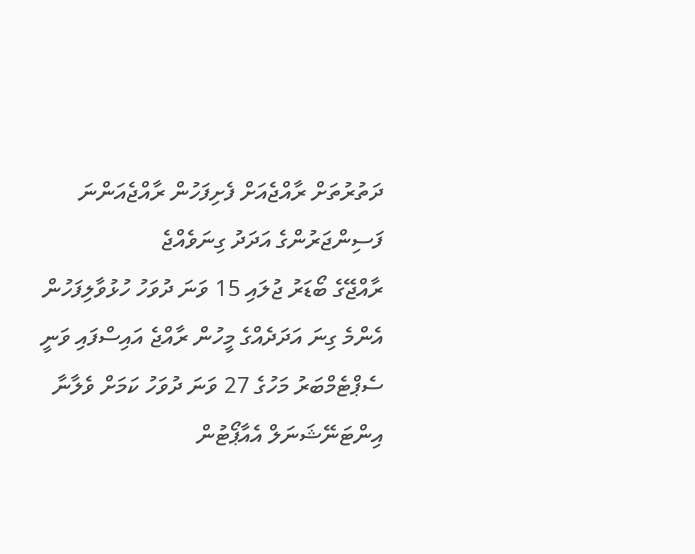ދަތުރުތަށް ރާއްޖެއަށް ފެށިފަހުން ރާއްޖެއަންނަ ފަސިންޖަރުންގެ އަދަދު ގިނަވެއްޖެ
ރާއްޖޭގެ ބޯޑަރު ޖުލައި 15 ވަނަ ދުވަހު ހުޅުވާލިފަހުން އެންމެ ގިނަ އަދަދެއްގެ މީހުން ރާއްޖެ އައިސްފައި ވަނީ ސެޕްޓެމްބަރު މަހުގެ 27 ވަނަ ދުވަހު ކަމަށް ވެލާނާ އިންޓަނޭޝަނަލް އެއާޕޯޓުން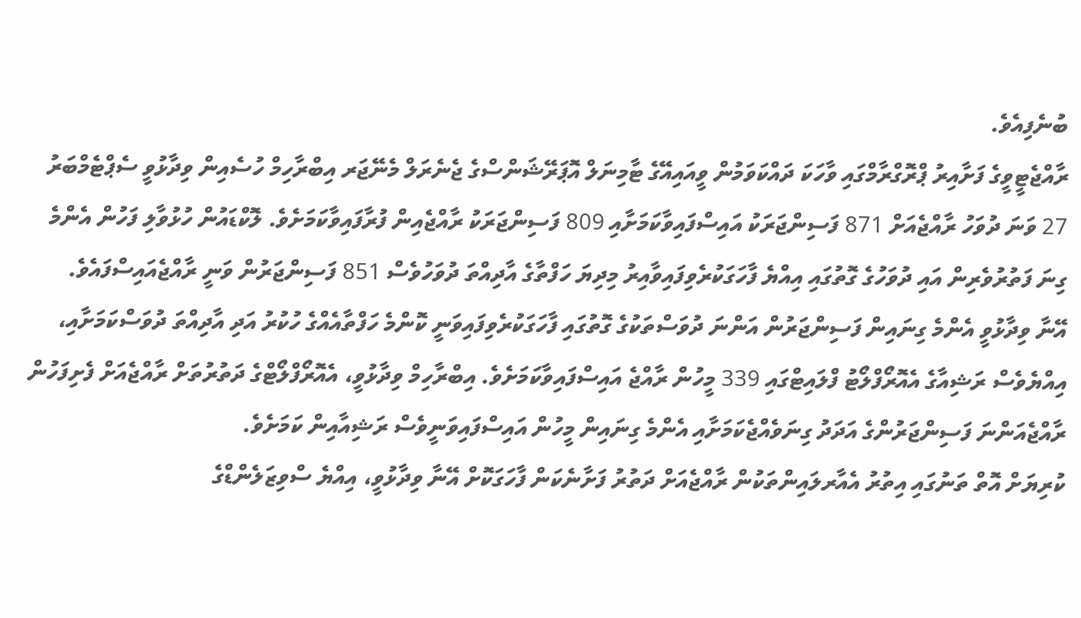ބުނެފިއެވެ.
ރާއްޖެޓީވީގެ ފަށާއިރު ޕްރޮގްރާމްގައި ވާހަކަ ދައްކަވަމުން ވީއައިއޭގެ ޓާމިނަލް އޮޕަރޭޝަންސްގެ ޖެނެރަލް މެނޭޖަރ އިބްރާހިމް ހުސެއިން ވިދާޅުވީ ސެޕްޓެމްބަރު 27 ވަނަ ދުވަހު ރާއްޖެއަށް 871 ފަސިންޖަރަކު އައިސްފައިވާކަމަށާއި 809 ފަސިންޖަރަކު ރާއްޖެއިން ފުރާފައިވާކަމަށެވެ. ލޮކްޑައުން ހުޅުވާލި ފަހުން އެންމެ ގިނަ ފަތުރުވެރިން އައި ދުވަހުގެ ގޮތުގައި އިއްޔެ ފާހަގަކުރެވިފައިވާއިރު މިދިޔަ ހަފްތާގެ އާދިއްތަ ދުވަހުވެސް 851 ފަސިންޖަރުން ވަނީ ރާއްޖެއައިސްފައެވެ.
އޭނާ ވިދާޅުވީ އެންމެ ގިނައިން ފަސިންޖަރުން އަންނަ ދުވަސްތަކުގެ ގޮތުގައި ފާހަގަކުރެވިފައިވަނީ ކޮންމެ ހަފްތާއެއްގެ ހުކުރު އަދި އާދިއްތަ ދުވަސްކަމަށާއި، އިއްޔެވެސް ރަޝިއާގެ އެއޮރޯފްލޯޓު ފްލައިޓްގައި 339 މީހުން ރާއްޖެ އައިސްފައިވާކަމަށެވެ. އިބްރާހިމް ވިދާޅުވީ، އެއޮރޯފްލޯޓްގެ ދަތުރުތަށް ރާއްޖެއަށް ފެށިފަހުން ރާއްޖެއަންނަ ފަސިންޖަރުންގެ އަދަދު ގިނަވެއްޖެކަމަށާއި އެންމެ ގިނައިން މީހުން އައިސްފައިވަނީވެސް ރަޝިއާއިން ކަމަށެވެ.
ކުރިޔަށް އޮތް ތަނުގައި އިތުރު އެއާރލައިންތަކުން ރާއްޖެއަށް ދަތުރު ފަށާނެކަން ފާހަގަކޮށް އޭނާ ވިދާޅުވީ، އިއްޔެ ސްވިޒަލެންޑްގެ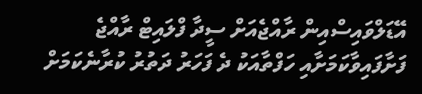އޭޑަލްވައިސްއިން ރާއްޖެއަށް ސީދާ ފްލައިޓް ރާއްޖެ ފަށާފައިވާކަމަށާއި ހަފްތާއަކު ދެ ފަހަރު ދަތުރު ކުރާނެކަމަށް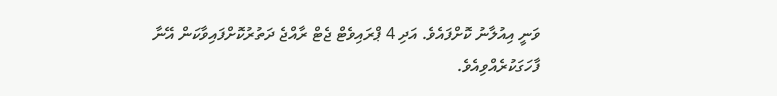ވަނީ އިއުލާނު ކޮށްފައެވެ. އަދި 4 ޕްރައިވެޓް ޖެޓް ރާއްޖެ ދަތުރުކޮށްފައިވާކަން އޭނާ ފާހަގަކުރެއްވިއެވެ.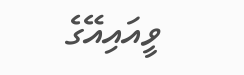ވީއައިއޭގެ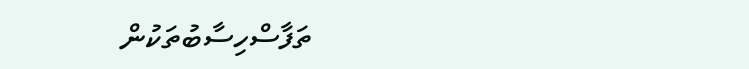ތަފާސްހިސާބުތަކުން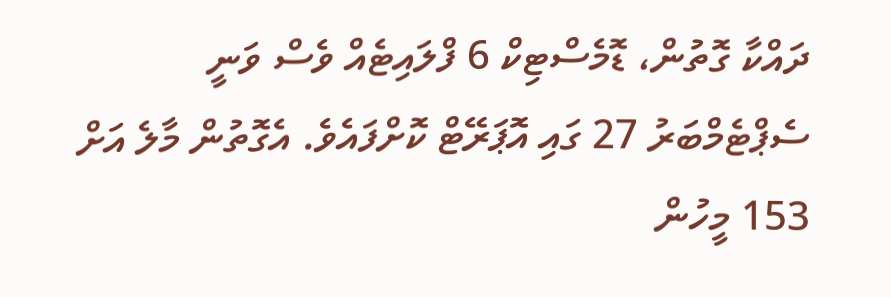ދައްކާ ގޮތުން، ޑޮމެސްޓިކް 6 ފްލައިޓެއް ވެސް ވަނީ ސެޕްޓެމްބަރު 27 ގައި އޮޕަރޭޓް ކޮށްފައެވެ. އެގޮތުން މާލެ އަށް 153 މީހުން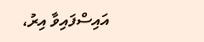އައިސްފައިވާ އިރު،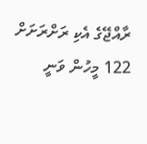ރާއްޖޭގެ އެކި ރަށްރަށަށް 122 މީހުން ވަނީ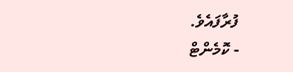ފުރާފައެވެ.
- ކޮމެންޓް